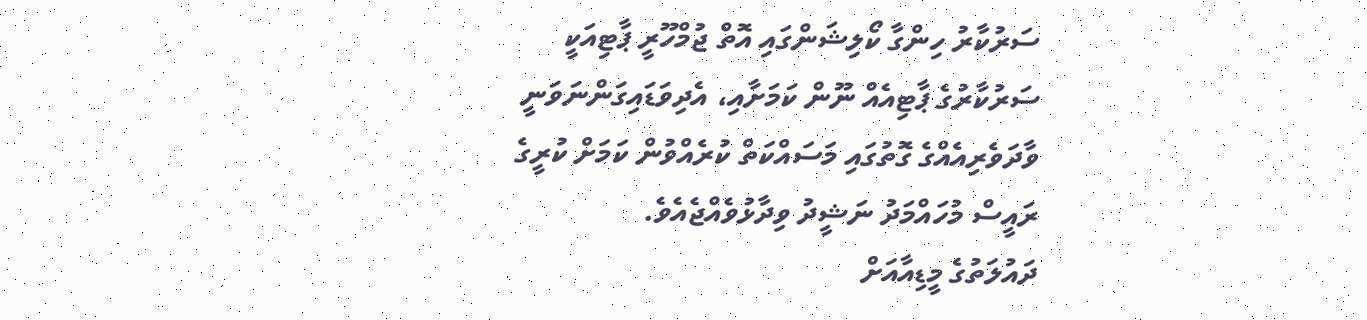ސަރުކާރު ހިންގާ ކޯލިޝަންގައި އޮތް ޖުމްހޫރީ ޕާޓިއަކީ ސަރުކާރުގެ ޕާޓިއެއް ނޫން ކަމަށާއި، އެދިވަޑައިގަންނަވަނީ ވާދަވެރިއެއްގެ ގޮތުގައި މަސައްކަތް ކުރެއްވުން ކަމަށް ކުރީގެ ރައީސް މުހައްމަދު ނަޝީދު ވިދާޅުވެއްޖެއެވެ.
ދައުލަތުގެ މީޑިއާއަށް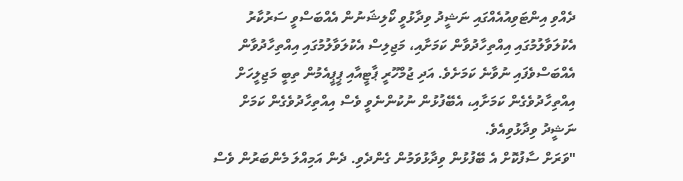ދެއްވި އިންޓަވިއުއެއްގައި ނަޝީދު ވިދާޅުވީ ކޯލިޝަނުން އެއްބަސްވީ ސަރުކާރު އެކުލަވާލުމުގައި އިއްތިހާދުވާން ކަމަށާއި، މަޖިލިސް އެކުލަވާލުމުގައި އިއްތިހާދުވާން އެއްބަސްވެފައި ނުވާނެ ކަމަށެވެ. އަދި ޖުމްހޫރީ ޕާޓީއާއި ޕީޕީއެމުން ތިބީ މަޖިލީހަށް އިއްތިހާދުވެގެން ކަމަށާއި، އެބޭފުޅުން ނުކުންނެވީ ވެސް އިއްތިހާދުވެގެން ކަމަށް ނަޝީދު ވިދާޅުވިއެވެ.
"ވަރަށް ސާފުކޮށް އެ ބޭފުޅުން ވިދާޅުވަމުން ގެންދެވި. ދެން އަމިއްލަ މެންބަރުން ވެސް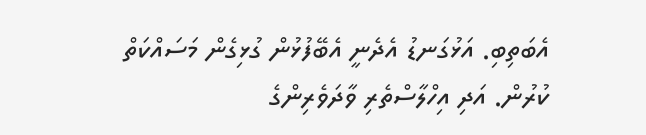އެބަތިބި. އަޅުގަނޑު އެދެނީ އެބޭފުޅުން ގުޅިގެން މަސައްކަތް ކުރުން. އަދި އިހްލާސްތެރި ވާދަވެރިންގެ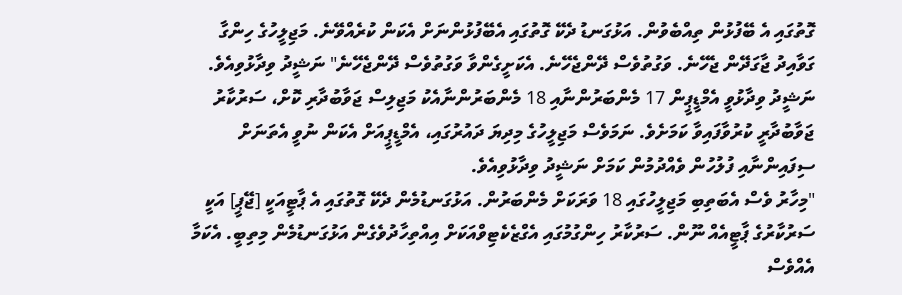ގޮތުގައި އެ ބޭފުޅުން ތިއްބެވުން. އަޅުގަނޑު ދެކޭ ގޮތުގައި އެބޭފުޅުންނަށް އެކަން ކުރެއްވޭނެ. މަޖިލީހުގެ ހިންގާ ގަވާއިދު ޖާގަދޭން ޖެހޭނެ. ވަގުތުވެސް ދޭންޖެހޭނެ. އެކަށީގެންވާ ވަގުތުވެސް ދޭންޖެހޭނެ" ނަޝީދު ވިދާޅުވިއެވެ.
ނަޝީދު ވިދާޅުވީ އެމްޑީޕީން 17 މެންބަރުންނާއި 18 މެންބަރުންނާއެކު މަޖިލިސް ޖަވާބުދާރި ކޮށް، ސަރުކާރު ޖަވާބުދާރީ ކުރުވާފައިވާ ކަމަށެވެ. ނަމަވެސް މަޖިލީހުގެ މިދިޔަ ދައުރުގައި، އެމްޑީޕީއަށް އެކަން ނުވީ އެތަނަށް ސިފައިންނާއި ފުލުހުން ވެއްދުމުން ކަމަށް ނަޝީދު ވިދާޅުވިއެވެ.
"މިހާރު ވެސް އެބަތިބި މަޖިލީހުގައި 18 ވަރަކަށް މެންބަރުން. އަޅުގަނޑުމެން ދެކޭ ގޮތުގައި އެ ޕާޓީއަކީ [ޖޭޕީ] އަކީ ސަރުކާރުގެ ޕާޓީއެއް ނޫން. ސަރުކާރު ހިންގުމުގައި އެގްޒެކެޓިވްއަކަށް އިއްތިހާދުވެގެން އަޅުގަނޑުމެން މިތިބީ. އެކަމާ އެއްވެސް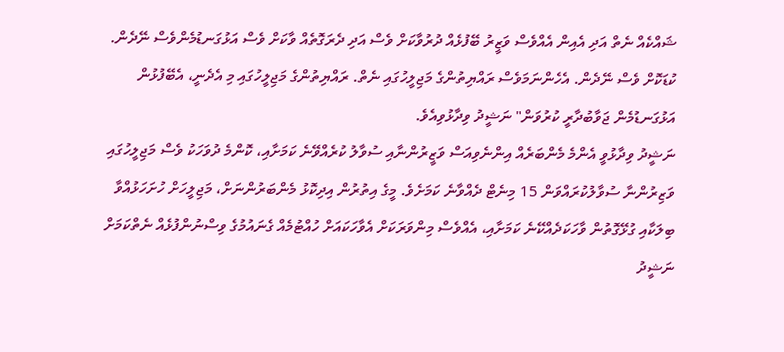ޝައްކެއް ނެތް އަދި އެއިން އެއްވެސް ވަޒީރު ބޭފުޅެއް ދުރުވާކަށް ވެސް އަދި ދެރަގޮތެއް ވާކަށް ވެސް އަޅުގަނޑުމެންވެސް ނޭދެން. ކުޑަކޮށް ވެސް ނޭދެން. އެހެންނަމަވެސް ރައްޔިތުންގެ މަޖިލީހުގައި ނެތް. ރައްޔިތުންގެ މަޖިލީހުގައި މި އެދެނީ، އެބޭފުޅުން އަޅުގަނޑުމެން ޖަވާބުދާރީ ކުރުވަން" ނަޝީދު ވިދާޅުވިއެވެ.
ނަޝީދު ވިދާޅުވީ އެންމެ މެންބަރެއް އިންނެވިއަސް ވަޒީރުންނާއި ސުވާލު ކުރެއްވޭނެ ކަމަށާއި، ކޮންމެ ދުވަހަކު ވެސް މަޖިލީހުގައި ވަޒިރުންނާ ސުވާލުކުރައްވަން 15 މިނެޓް ދެއްވާނެ ކަމަށެވެ. މީގެ އިތުރުން އިދިކޮޅު މެންބަރުންނަށް، މަޖިލީހަށް ހުށަހަޅުއްވާ ބިލަކާއި ގުޅޭގޮތުން ވާހަކަދެއްކޭނެ ކަމަށާއި، އެއްވެސް މިންވަރަކަށް އެވާހަކައަށް ހުއްޓުމެއް ގެނައުމުގެ ވިސްނުންފުޅެއް ނެތްކަމަށް ނަޝީދު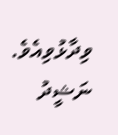ވިދާޅުވިއެވެ. ނަޝީދު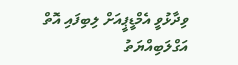ވިދާޅުވީ އެމްޑީޕީއަށް ލިބިފައި އޮތް އަގްލަބިއްޔަތު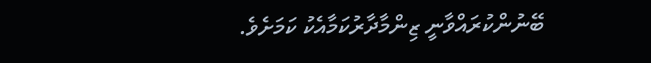ބޭނުންކުރައްވާނީ ޒިންމާދާރުކަމާއެކު ކަމަށެވެ.